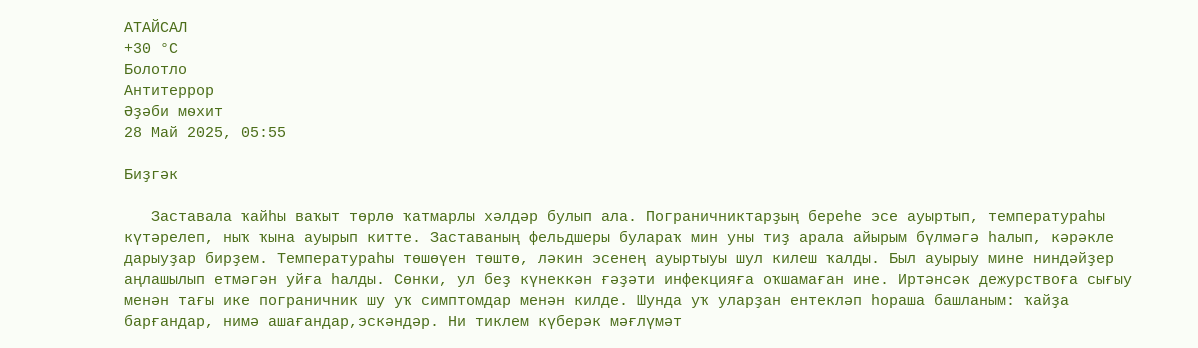АТАЙСАЛ
+30 °С
Болотло
Антитеррор
Әҙәби мѳхит
28 Май 2025, 05:55

Биҙгәк

   Заставала ҡайһы ваҡыт төрлө ҡатмарлы хәлдәр булып ала. Пограничниктарҙың береһе эсе ауыртып, температураһы күтәрелеп, ныҡ ҡына ауырып китте. Заставаның фельдшеры булараҡ мин уны тиҙ арала айырым бүлмәгә һалып, кәрәкле дарыуҙар бирҙем. Температураһы төшөүен төштө, ләкин эсенең ауыртыуы шул килеш ҡалды. Был ауырыу мине ниндәйҙер аңлашылып етмәгән уйға һалды. Сөнки, ул беҙ күнеккән ғәҙәти инфекцияға оҡшамаған ине. Иртәнсәк дежурствоға сығыу менән тағы ике пограничник шу уҡ симптомдар менән килде. Шунда уҡ уларҙан ентекләп һораша башланым: ҡайҙа барғандар, нимә ашағандар,эскәндәр. Ни тиклем күберәк мәғлүмәт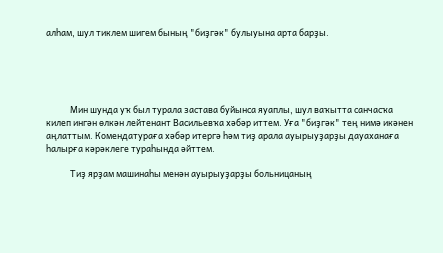алһам, шул тиклем шигем бының "биҙгәк" булыуына арта барҙы.





            Мин шунда уҡ был турала застава буйынса яуаплы, шул ваҡытта санчасҡа килеп ингән өлкән лейтенант Васильевҡа хәбәр иттем. Уға "биҙгәк" тең нимә икәнен аңлаттым. Комендатураға хәбәр итергә һәм тиҙ арала ауырыуҙарҙы дауаханаға һалырға кәрәклеге тураһында әйттем.

            Тиҙ ярҙам машинаһы менән ауырыуҙарҙы больницаның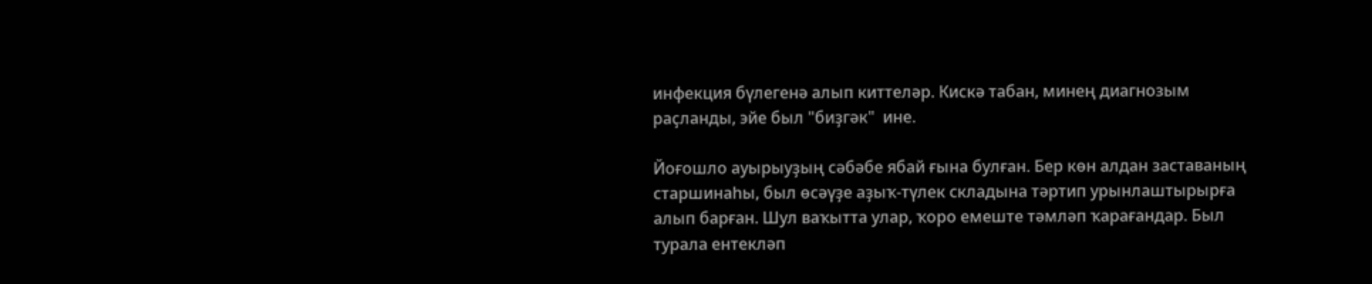инфекция бүлегенә алып киттеләр. Кискә табан, минең диагнозым раҫланды, эйе был "биҙгәк"  ине.

Йоғошло ауырыуҙың сәбәбе ябай ғына булған. Бер көн алдан заставаның старшинаһы, был өсәүҙе аҙыҡ-түлек складына тәртип урынлаштырырға алып барған. Шул ваҡытта улар, ҡоро емеште тәмләп ҡарағандар. Был турала ентекләп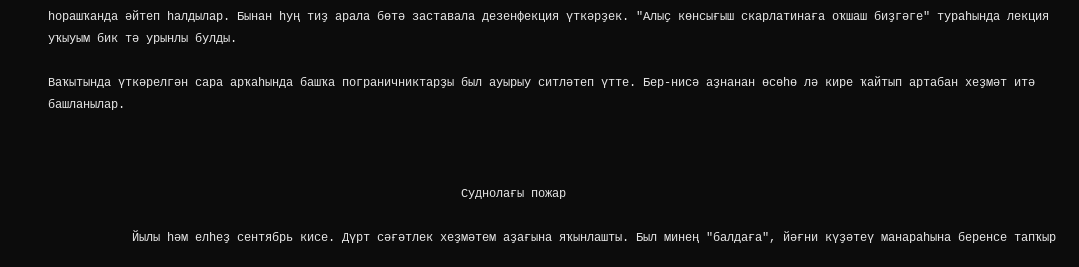һорашҡанда әйтеп һалдылар. Бынан һуң тиҙ арала бөтә заставала дезенфекция үткәрҙек. "Алыҫ көнсығыш скарлатинаға оҡшаш биҙгәге" тураһында лекция уҡыуым бик тә урынлы булды.

Ваҡытында үткәрелгән сара арҡаһында башҡа пограничниктарҙы был ауырыу ситләтеп үтте. Бер-нисә аҙнанан өсөһө лә кире ҡайтып артабан хеҙмәт итә башланылар.



                                                           Суднолағы пожар

            Йылы һәм елһеҙ сентябрь кисе. Дүрт сәғәтлек хеҙмәтем аҙағына яҡынлашты. Был минең "балдаға", йәғни күҙәтеү манараһына беренсе тапҡыр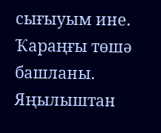сығыуым ине. Ҡараңғы төшә башланы. Яңылыштан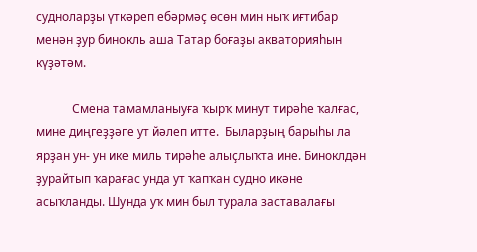судноларҙы үткәреп ебәрмәҫ өсөн мин ныҡ иғтибар менән ҙур бинокль аша Татар боғаҙы акваторияһын күҙәтәм.

            Смена тамамланыуға ҡырҡ минут тирәһе ҡалғас, мине диңгеҙҙәге ут йәлеп итте.  Быларҙың барыһы ла ярҙан ун- ун ике миль тирәһе алыҫлыҡта ине. Биноклдән ҙурайтып ҡарағас унда ут ҡапҡан судно икәне асыҡланды. Шунда уҡ мин был турала заставалағы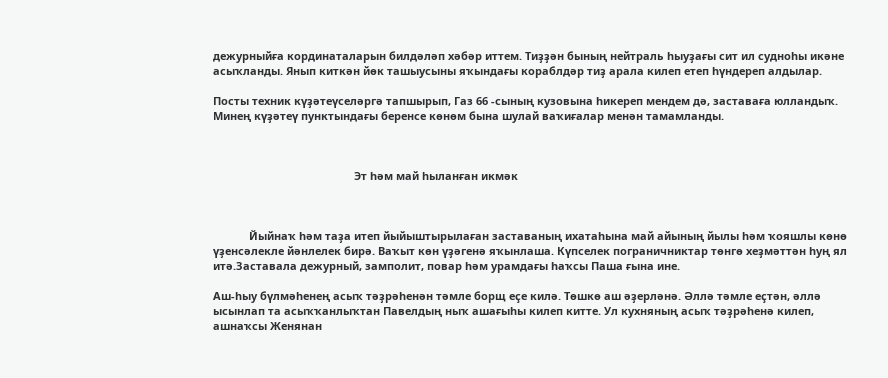дежурныйға кординаталарын билдәләп хәбәр иттем. Тиҙҙән бының нейтраль һыуҙағы сит ил судноһы икәне асыҡланды. Янып киткән йөк ташыусыны яҡындағы кораблдәр тиҙ арала килеп етеп һүндереп алдылар.

Посты техник күҙәтеүселәргә тапшырып, Газ 66 -сының кузовына һикереп мендем дә, заставаға юлландыҡ. Минең күҙәтеү пунктындағы беренсе көнөм бына шулай ваҡиғалар менән тамамланды.



                                               Эт һәм май һыланған икмәк



            Йыйнаҡ һәм таҙа итеп йыйыштырылаған заставаның ихатаһына май айының йылы һәм ҡояшлы көнө үҙенсәлекле йәнлелек бирә. Ваҡыт көн үҙәгенә яҡынлаша. Күпселек пограничниктар төнгө хеҙмәттән һуң ял итә.Заставала дежурный, замполит, повар һәм урамдағы һаҡсы Паша ғына ине.

Аш-һыу бүлмәһенең асыҡ тәҙрәһенән тәмле борщ еҫе килә. Төшкө аш әҙерләнә. Әллә тәмле еҫтән, әллә ысынлап та асыҡҡанлыҡтан Павелдың ныҡ ашағыһы килеп китте. Ул кухняның асыҡ тәҙрәһенә килеп, ашнаҡсы Женянан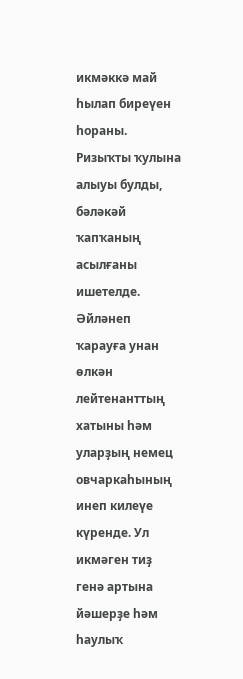икмәккә май һылап биреүен һораны. Ризыҡты ҡулына алыуы булды, бәләкәй ҡапҡаның асылғаны ишетелде. Әйләнеп ҡарауға унан өлкән лейтенанттың хатыны һәм уларҙың немец овчаркаһының инеп килеүе күренде. Ул икмәген тиҙ генә артына йәшерҙе һәм һаулыҡ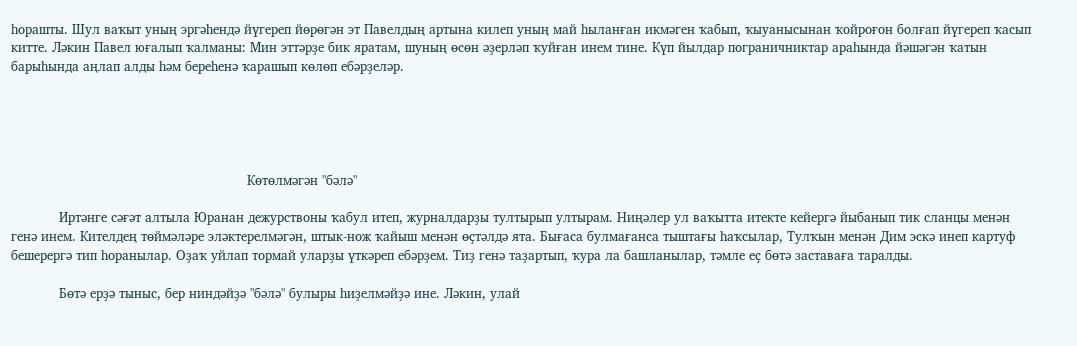һорашты. Шул ваҡыт уның эргәһендә йүгереп йөрөгән эт Павелдың артына килеп уның май һыланған икмәген ҡабып, ҡыуанысынан ҡойроғон болғап йүгереп ҡасып китте. Ләкин Павел юғалып ҡалманы: Мин эттәрҙе бик яратам, шуның өсөн әҙерләп ҡуйған инем тине. Күп йылдар пограничниктар араһында йәшәгән ҡатын барыһында аңлап алды һәм береһенә ҡарашып көлөп ебәрҙеләр.





                                                           Көтөлмәгән "бәлә"

            Иртәнге сәғәт алтыла Юранан дежурствоны ҡабул итеп, журналдарҙы тултырып ултырам. Ниңәлер ул ваҡытта итекте кейергә йыбанып тик сланцы менән генә инем. Кителдең төймәләре эләктерелмәгән, штык-нож ҡайыш менән өҫтәлдә ята. Бығаса булмағанса тыштағы һаҡсылар, Тулҡын менән Дим эскә инеп картуф бешерергә тип һоранылар. Оҙаҡ уйлап тормай уларҙы үткәреп ебәрҙем. Тиҙ генә таҙартып, ҡура ла башланылар, тәмле еҫ бөтә заставаға таралды.

            Бөтә ерҙә тыныс, бер ниндәйҙә "бәлә" булыры һиҙелмәйҙә ине. Ләкин, улай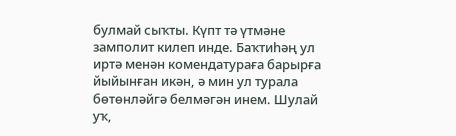булмай сыҡты. Күпт тә үтмәне замполит килеп инде. Баҡтиһәң ул иртә менән комендатураға барырға йыйынған икән, ә мин ул турала бөтөнләйгә белмәгән инем. Шулай уҡ,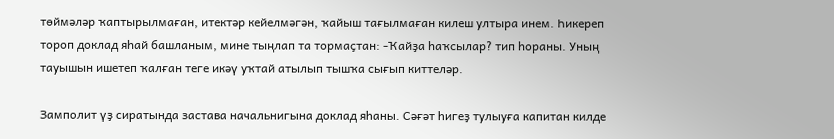төймәләр ҡаптырылмаған, итектәр кейелмәгән, ҡайыш тағылмаған килеш ултыра инем. Һикереп тороп доклад яһай башланым, мине тыңлап та тормаҫтан: -Ҡайҙа һаҡсылар? тип һораны. Уның тауышын ишетеп ҡалған теге икәү уҡтай атылып тышҡа сығып киттеләр.

Замполит үҙ сиратында застава начальнигына доклад яһаны. Сәғәт һигеҙ тулыуға капитан килде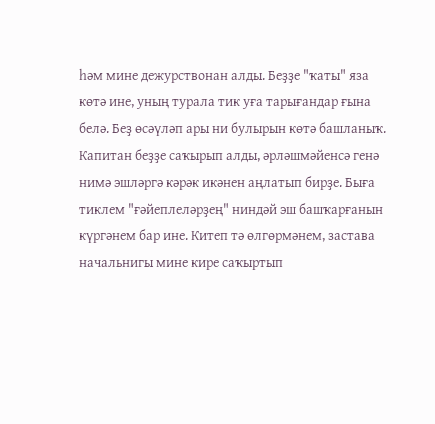һәм мине дежурствонан алды. Беҙҙе "ҡаты" яза көтә ине, уның турала тик уға тарығандар ғына белә. Беҙ өсәүләп ары ни булырын көтә башланыҡ. Капитан беҙҙе саҡырып алды, әрләшмәйенсә генә нимә эшләргә кәрәк икәнен аңлатып бирҙе. Быға тиклем "ғәйеплеләрҙең" ниндәй эш башҡарғанын күргәнем бар ине. Китеп тә өлгөрмәнем, застава начальнигы мине кире саҡыртып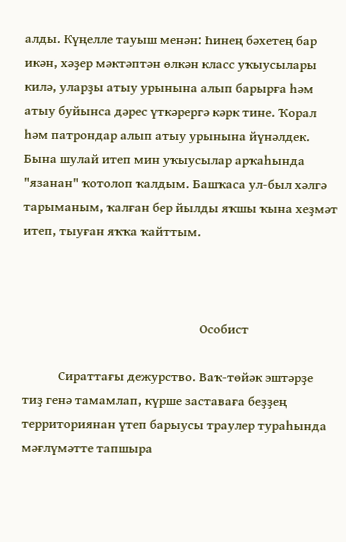алды. Күңелле тауыш менән: Һинең бәхетең бар икән, хәҙер мәктәптән өлкән класс уҡыусылары килә, уларҙы атыу урынына алып барырға һәм атыу буйынса дәрес үткәрергә кәрк тине. Ҡорал һәм патрондар алып атыу урынына йүнәлдек. Бына шулай итеп мин уҡыусылар арҡаһында "язанан" ҡотолоп ҡалдым. Башҡаса ул-был хәлгә тарыманым, ҡалған бер йылды яҡшы ҡына хеҙмәт итеп, тыуған яҡҡа ҡайттым.



                                                           Особист

            Сираттағы дежурство. Ваҡ-төйәк эштәрҙе тиҙ генә тамамлап, күрше заставаға беҙҙең территориянан үтеп барыусы траулер тураһында мәғлүмәтте тапшыра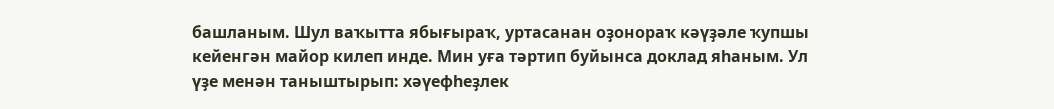башланым. Шул ваҡытта ябығыраҡ, уртасанан оҙонораҡ кәүҙәле ҡупшы кейенгән майор килеп инде. Мин уға тәртип буйынса доклад яһаным. Ул үҙе менән таныштырып: хәүефһеҙлек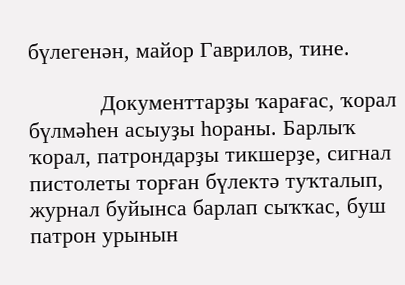бүлегенән, майор Гаврилов, тине.

            Документтарҙы ҡарағас, ҡорал бүлмәһен асыуҙы һораны. Барлыҡ ҡорал, патрондарҙы тикшерҙе, сигнал пистолеты торған бүлектә туҡталып, журнал буйынса барлап сыҡҡас, буш патрон урынын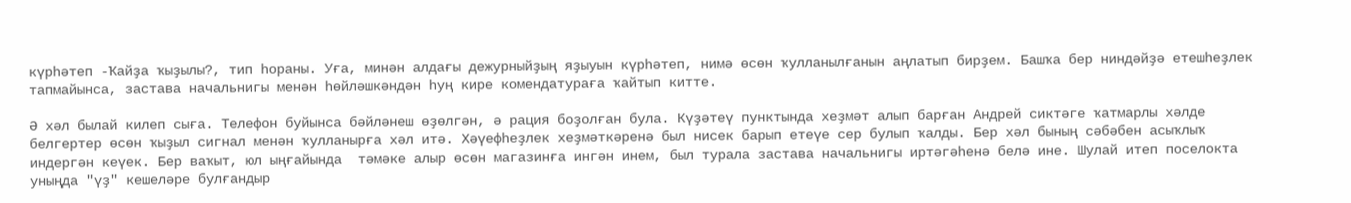күрһәтеп -Ҡайҙа ҡыҙылы?, тип һораны. Уға, минән алдағы дежурныйҙың яҙыуын күрһәтеп, нимә өсөн ҡулланылғанын аңлатып бирҙем. Башҡа бер ниндәйҙә етешһеҙлек тапмайынса, застава начальнигы менән һөйләшкәндән һуң кире комендатураға ҡайтып китте.

Ә хәл былай килеп сыға. Телефон буйынса бәйләнеш өҙөлгән, ә рация боҙолған була. Күҙәтеү пунктында хеҙмәт алып барған Андрей сиктәге ҡатмарлы хәлде белгертер өсөн ҡыҙыл сигнал менән ҡулланырға хәл итә. Хәүефһеҙлек хеҙмәткәренә был нисек барып етеүе сер булып ҡалды. Бер хәл бының сәбәбен асыҡлыҡ индергән кеүек. Бер ваҡыт, юл ыңғайында  тәмәке алыр өсөн магазинға ингән инем, был турала застава начальнигы иртәгәһенә белә ине. Шулай итеп поселокта уныңда "үҙ" кешеләре булғандыр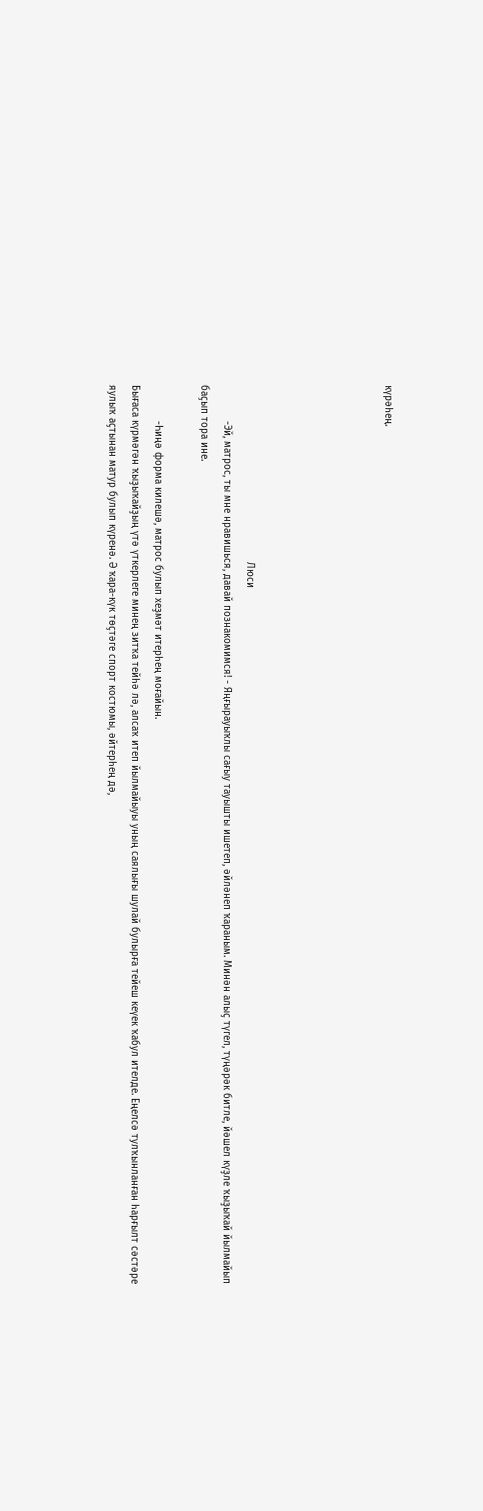күрәһең.





                                                           Люси
            -Эй, матрос, ты мне нравишься, давай познакомимся! - Яңғырауыҡлы сағыу тауышты ишетеп, әйләнеп ҡараным. Минән алыҫ түгел, түңәрәк битле, йәшел күҙле ҡыҙыҡай йылмайып баҫып тора ине.

            -Һиңә форма килешә, матрос булып хеҙмәт итерһең моғайын.
Бығаса күрмәгән ҡыҙыҡайҙың үтә үткерлеге минең зитҡа тейһә лә, алсаҡ итеп йылмайыуы уның саялығы шулай булырға тейеш кеүек ҡабул ителде. Еңелсә тулҡынланған һарғылт сәстәре яулыҡ аҫтынан матур булып күренә. Ә ҡара-күк төҫтәге спорт костюмы, әйтерһең дә,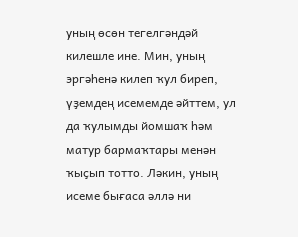уның өсөн тегелгәндәй килешле ине. Мин, уның эргәһенә килеп ҡул биреп, үҙемдең исемемде әйттем, ул да ҡулымды йомшаҡ һәм матур бармаҡтары менән ҡыҫып тотто. Ләкин, уның исеме бығаса әллә ни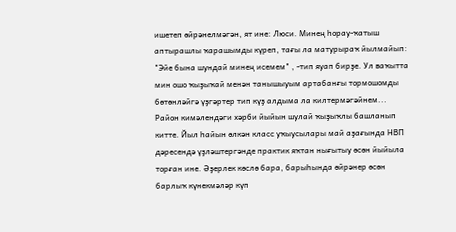ишетеп өйрәнелмәгән, ят ине: Люси. Минең һорау-ҡатыш аптырашлы ҡарашымды күреп, тағы ла матурыраҡ йылмайып: "Эйе бына шундай минең исемем" , -тип яуап бирҙе. Ул ваҡытта мин ошо ҡыҙыҡай менән танышыуым артабанғы тормошомды бөтөнләйгә үҙгәртер тип күҙ алдыма ла килтермәгәйнем...
Район кимәлендәги хәрби йыйын шулай ҡыҙыҡлы башланып китте. Йыл һайын өлкән класс уҡыусылары май аҙағында НВП дәресендә үҙләштергәнде практик яҡтан нығытыу өсөн йыйыла торған ине. Әҙерлек көслө бара, барыһында өйрәнер өсөн барлыҡ күнекмәләр күп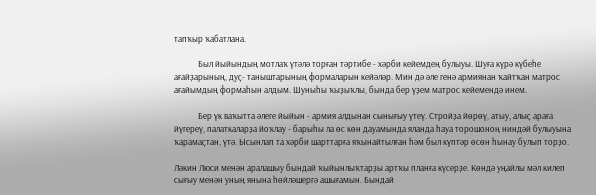тапҡыр ҡабатлана.

            Был йыйындың мотлаҡ үтәлә торған тәртибе - хәрби кейемдең булыуы. Шуға күрә күбеһе ағайҙарының, дуҫ- таныштарының формаларын кейәләр. Мин дә әле генә армиянан ҡайтҡан матрос ағайымдың формаһын алдым. Шуныһы ҡыҙыҡлы, бында бер үҙем матрос кейемендә инем.

            Бер үк ваҡытта әлеге йыйын - армия алдынан сынығыу үтеү. Стройҙа йөрөү, атыу, алыҫ араға йүгереү, палаткаларҙа йоҡлау - барыһы ла өс көн дауамында яланда һауа торошоноң ниндәй булыуына ҡарамаҫтан, үтә. Ысынлап та хәрби шарттарға яҡынайтылған һәм был күптәр өсөн һынау булып торҙо.

Ләкин Люси менән аралашыу бындай ҡыйынлыҡтарҙы артҡы планға күсерҙе. Көндә уңайлы мәл килеп сығыу менән уның янына һөйләшергә ашығамын. Бындай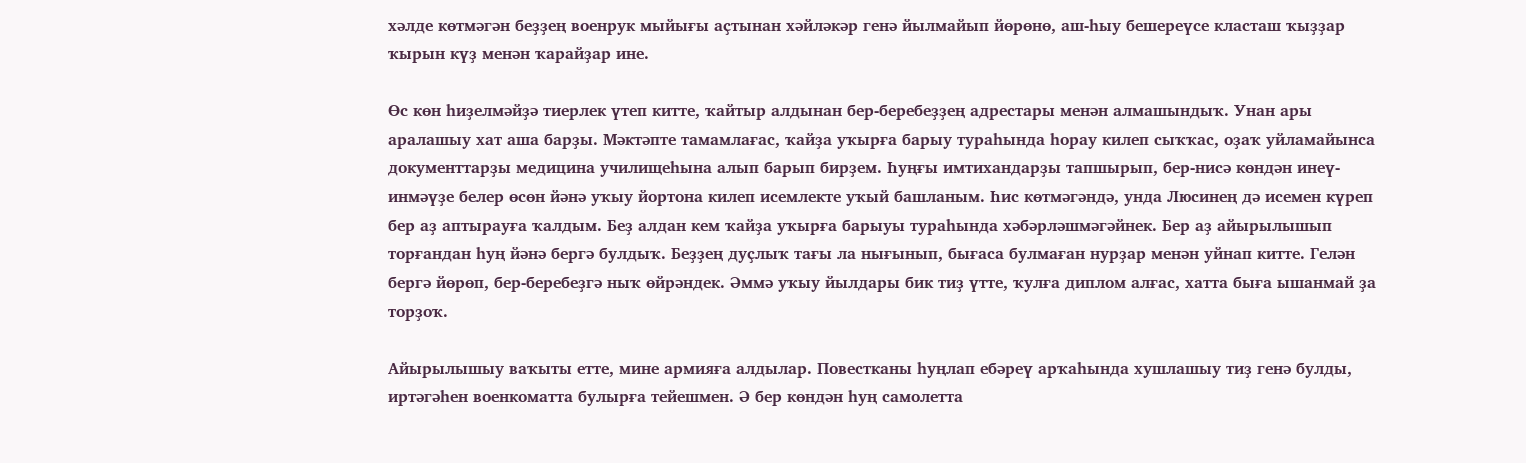хәлде көтмәгән беҙҙең военрук мыйығы аҫтынан хәйләкәр генә йылмайып йөрөнө, аш-һыу бешереүсе класташ ҡыҙҙар ҡырын күҙ менән ҡарайҙар ине.

Өс көн һиҙелмәйҙә тиерлек үтеп китте, ҡайтыр алдынан бер-беребеҙҙең адрестары менән алмашындыҡ. Унан ары аралашыу хат аша барҙы. Мәктәпте тамамлағас, ҡайҙа уҡырға барыу тураһында һорау килеп сыҡҡас, оҙаҡ уйламайынса документтарҙы медицина училищеһына алып барып бирҙем. Һуңғы имтихандарҙы тапшырып, бер-нисә көндән инеү-инмәүҙе белер өсөн йәнә уҡыу йортона килеп исемлекте уҡый башланым. Һис көтмәгәндә, унда Люсинең дә исемен күреп бер аҙ аптырауға ҡалдым. Беҙ алдан кем ҡайҙа уҡырға барыуы тураһында хәбәрләшмәгәйнек. Бер аҙ айырылышып торғандан һуң йәнә бергә булдыҡ. Беҙҙең дуҫлыҡ тағы ла нығынып, бығаса булмаған нурҙар менән уйнап китте. Гелән бергә йөрөп, бер-беребеҙгә ныҡ өйрәндек. Әммә уҡыу йылдары бик тиҙ үтте, ҡулға диплом алғас, хатта быға ышанмай ҙа торҙоҡ.

Айырылышыу ваҡыты етте, мине армияға алдылар. Повестканы һуңлап ебәреү арҡаһында хушлашыу тиҙ генә булды, иртәгәһен военкоматта булырға тейешмен. Ә бер көндән һуң самолетта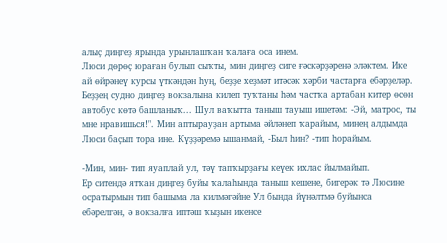алыҫ диңгеҙ ярында урынлашҡан ҡалаға оса инем.
Люси дөрөҫ юраған булып сыҡты, мин диңгеҙ сиге ғәскәрҙәренә эләктем. Ике ай өйрәнеү курсы үткәндән һуң, беҙҙе хеҙмәт итәсәк хәрби частарға ебәрҙеләр.
Беҙҙең судно диңгеҙ вокзалына килеп туҡтаны һәм частҡа артабан китер өсөн автобус көтә башланыҡ... Шул ваҡытта таныш тауыш ишетәм: -Эй, матрос, ты мне нравишься!". Мин аптырауҙан артыма әйләнеп ҡарайым, минең алдымда Люси баҫып тора ине. Күҙҙәремә ышанмай, -Был һин? -тип һорайым.

-Мин, мин- тип яуаплай ул, тәү тапҡырҙағы кеүек ихлас йылмайып.
Ер ситендә ятҡан диңгеҙ буйы ҡалаһында таныш кешене, бигерәк тә Люсине осратырмын тип башыма ла килмәгәйне Ул бында йүнәлтмә буйынса ебәрелгән, ә вокзалға иптәш ҡыҙын икенсе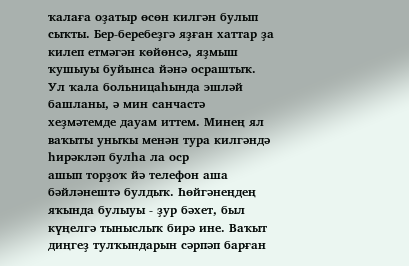ҡалаға оҙатыр өсөн килгән булып сыҡты. Бер-беребеҙгә яҙған хаттар ҙа килеп етмәгән көйөнсә, яҙмыш ҡушыуы буйынса йәнә осраштыҡ.
Ул ҡала больницаһында эшләй башланы, ә мин санчастә хеҙмәтемде дауам иттем. Минең ял ваҡыты уныҡы менән тура килгәндә һирәкләп булһа ла оср
ашып торҙоҡ йә телефон аша бәйләнештә булдыҡ. Һөйгәнеңдең яҡында булыуы - ҙур бәхет, был күңелгә тыныслыҡ бирә ине. Ваҡыт диңгеҙ тулҡындарын сәрпәп барған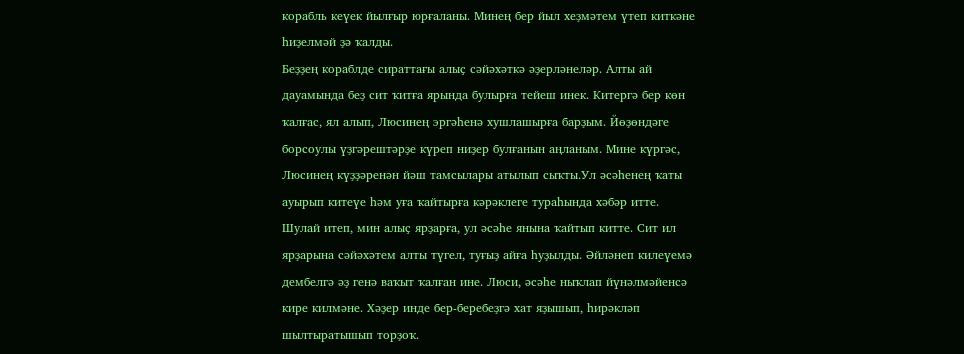корабль кеүек йылғыр юрғаланы. Минең бер йыл хеҙмәтем үтеп киткәне һиҙелмәй ҙә ҡалды.
Беҙҙең кораблде сираттағы алыҫ сәйәхәткә әҙерләнеләр. Алты ай дауамында беҙ сит ҡитға ярында булырға тейеш инек. Китергә бер көн ҡалғас, ял алып, Люсинең эргәһенә хушлашырға барҙым. Йөҙөндәге борсоулы үҙгәрештәрҙе күреп ниҙер булғанын аңланым. Мине күргәс, Люсинең күҙҙәренән йәш тамсылары атылып сыҡты.Ул әсәһенең ҡаты ауырып китеүе һәм уға ҡайтырға кәрәклеге тураһында хәбәр итте.
Шулай итеп, мин алыҫ ярҙарға, ул әсәһе янына ҡайтып китте. Сит ил ярҙарына сәйәхәтем алты түгел, туғыҙ айға һуҙылды. Әйләнеп килеүемә дембелгә әҙ генә ваҡыт ҡалған ине. Люси, әсәһе ныҡлап йүнәлмәйенсә кире килмәне. Хәҙер инде бер-беребеҙгә хат яҙышып, һирәкләп шылтыратышып торҙоҡ.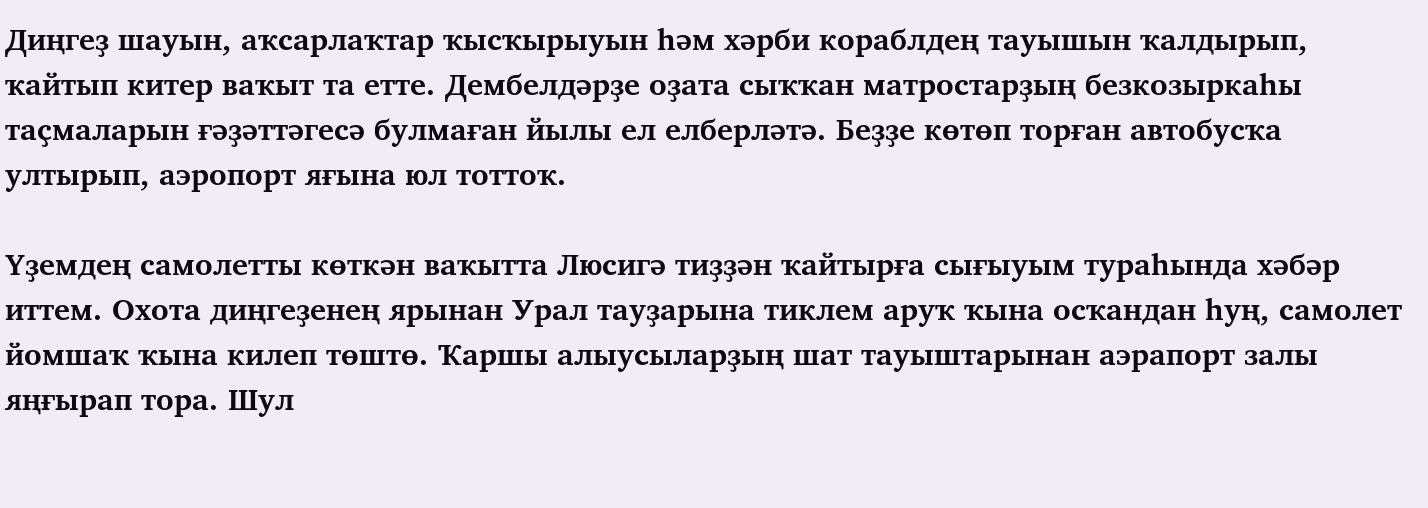Диңгеҙ шауын, аҡсарлаҡтар ҡысҡырыуын һәм хәрби кораблдең тауышын ҡалдырып, ҡайтып китер ваҡыт та етте. Дембелдәрҙе оҙата сыҡҡан матростарҙың безкозыркаһы таҫмаларын ғәҙәттәгесә булмаған йылы ел елберләтә. Беҙҙе көтөп торған автобусҡа ултырып, аэропорт яғына юл тоттоҡ.

Үҙемдең самолетты көткән ваҡытта Люсигә тиҙҙән ҡайтырға сығыуым тураһында хәбәр иттем. Охота диңгеҙенең ярынан Урал тауҙарына тиклем аруҡ ҡына осҡандан һуң, самолет йомшаҡ ҡына килеп төштө. Ҡаршы алыусыларҙың шат тауыштарынан аэрапорт залы яңғырап тора. Шул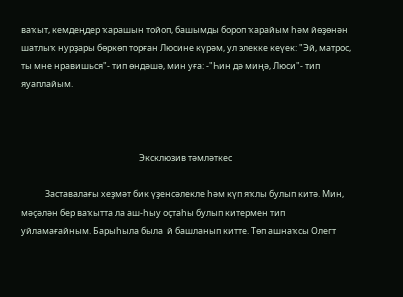ваҡыт, кемдеңдер ҡарашын тойоп, башымды бороп ҡарайым һәм йөҙөнән шатлыҡ нурҙары бөркөп торған Люсине күрәм, ул элекке кеүек: "Эй, матрос, ты мне нравишься"- тип өндәшә, мин уға: -"Һин дә миңә, Люси"- тип яуаплайым.



                                                           Эксклюзив тәмләткес

            Заставалағы хеҙмәт бик үҙенсәлекле һәм күп яҡлы булып китә. Мин, мәҫәлән бер ваҡытта ла аш-һыу оҫтаһы булып китермен тип уйламағайным. Барыһыла была  й башланып китте. Төп ашнаҡсы Олегт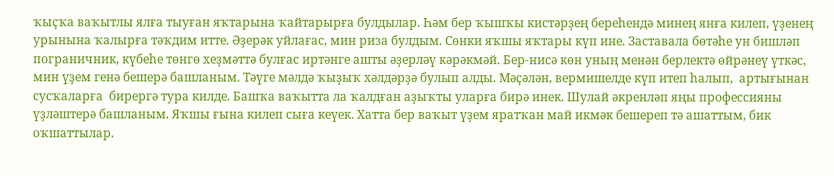ҡыҫҡа ваҡытлы ялға тыуған яҡтарына ҡайтарырға булдылар. Һәм бер ҡышҡы кистәрҙең береһендә минең янға килеп, үҙенең урынына ҡалырға тәҡдим итте. Әҙерәк уйлағас, мин риза булдым. Сөнки яҡшы яҡтары күп ине. Заставала бөтәһе ун бишләп пограничник, күбеһе төнгө хеҙмәттә булғас иртәнге ашты әҙерләү кәрәкмәй. Бер-нисә көн уның менән берлектә өйрәнеү үткәс, мин үҙем генә бешерә башланым. Тәүге мәлдә ҡыҙыҡ хәлдәрҙә булып алды. Мәҫәлән, вермишелде күп итеп һалып,  артығынан  сусҡаларға  бирергә тура килде. Башҡа ваҡытта ла ҡалдған аҙыҡты уларға бирә инек. Шулай әкренләп яңы профессияны үҙләштерә башланым. Яҡшы ғына килеп сыға кеүек. Хатта бер ваҡыт үҙем яратҡан май икмәк бешереп тә ашаттым, бик оҡшаттылар.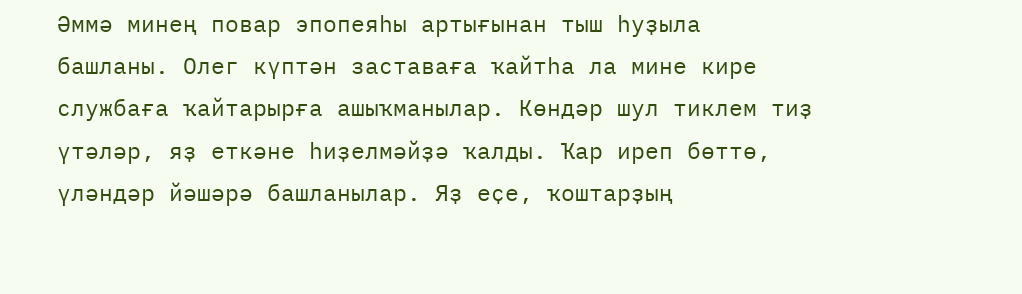Әммә минең повар эпопеяһы артығынан тыш һуҙыла башланы. Олег күптән заставаға ҡайтһа ла мине кире службаға ҡайтарырға ашыҡманылар. Көндәр шул тиклем тиҙ үтәләр, яҙ еткәне һиҙелмәйҙә ҡалды. Ҡар иреп бөттө, үләндәр йәшәрә башланылар. Яҙ еҫе, ҡоштарҙың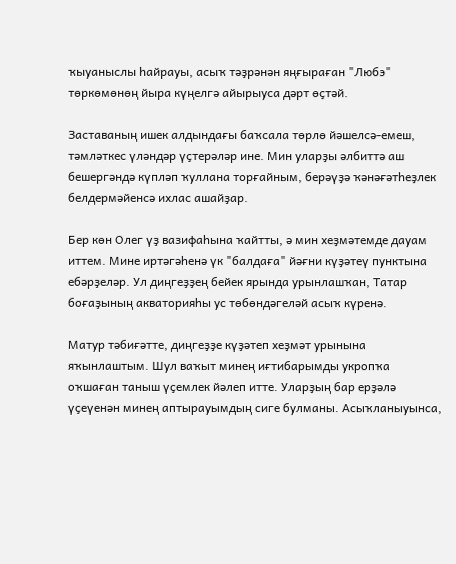ҡыуаныслы һайрауы, асыҡ тәҙрәнән яңғыраған "Любэ" төркөмөнөң йыра күңелгә айырыуса дәрт өҫтәй.

Заставаның ишек алдындағы баҡсала төрлө йәшелсә-емеш, тәмләткес үләндәр үҫтерәләр ине. Мин уларҙы әлбиттә аш бешергәндә күпләп ҡуллана торғайным, берәүҙә ҡәнәғәтһеҙлек белдермәйенсә ихлас ашайҙар.

Бер көн Олег үҙ вазифаһына ҡайтты, ә мин хеҙмәтемде дауам иттем. Мине иртәгәһенә үк "балдаға" йәғни күҙәтеү пунктына ебәрҙеләр. Ул диңгеҙҙең бейек ярында урынлашҡан, Татар боғаҙының акваторияһы ус төбөндәгеләй асыҡ күренә.

Матур тәбиғәтте, диңгеҙҙе күҙәтеп хеҙмәт урынына яҡынлаштым. Шул ваҡыт минең иғтибарымды укропҡа оҡшаған таныш үҫемлек йәлеп итте. Уларҙың бар ерҙәлә үҫеүенән минең аптырауымдың сиге булманы. Асыҡланыуынса,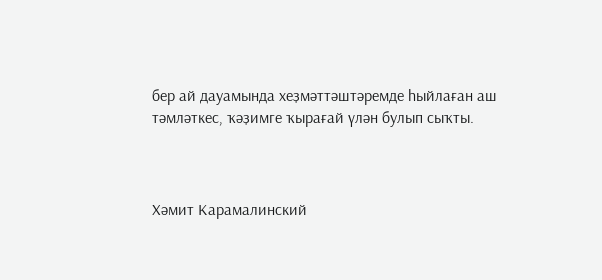бер ай дауамында хеҙмәттәштәремде һыйлаған аш тәмләткес, ҡәҙимге ҡырағай үлән булып сыҡты.



Хәмит Карамалинский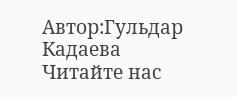Автор:Гульдар Кадаева
Читайте нас